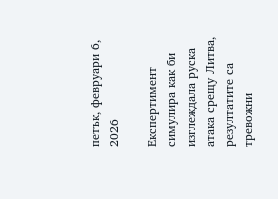петък, февруари 6, 2026

Експертимент симулира как би изглеждала руска атака срещу Литва, резултатите са тревожни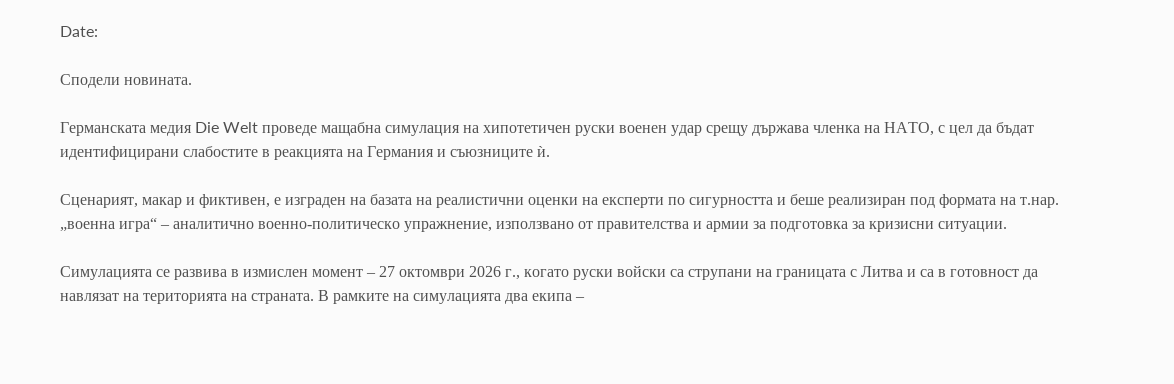Date:

Сподели новината.

Германската медия Die Welt проведе мащабна симулация на хипотетичен руски военен удар срещу държава членка на НАТО, с цел да бъдат идентифицирани слабостите в реакцията на Германия и съюзниците ѝ.

Сценарият, макар и фиктивен, е изграден на базата на реалистични оценки на експерти по сигурността и беше реализиран под формата на т.нар. „военна игра“ – аналитично военно-политическо упражнение, използвано от правителства и армии за подготовка за кризисни ситуации.

Симулацията се развива в измислен момент – 27 октомври 2026 г., когато руски войски са струпани на границата с Литва и са в готовност да навлязат на територията на страната. В рамките на симулацията два екипа –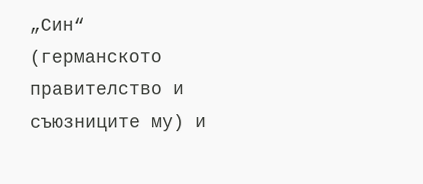„Син“ (германското правителство и съюзниците му) и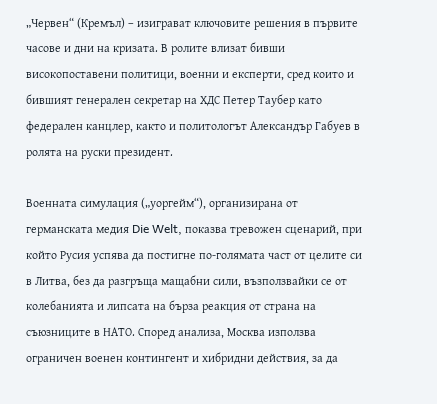„Червен“ (Кремъл) – изиграват ключовите решения в първите часове и дни на кризата. В ролите влизат бивши високопоставени политици, военни и експерти, сред които и бившият генерален секретар на ХДС Петер Таубер като федерален канцлер, както и политологът Александър Габуев в ролята на руски президент.

Военната симулация („уоргейм“), организирана от германската медия Die Welt, показва тревожен сценарий, при който Русия успява да постигне по-голямата част от целите си в Литва, без да разгръща мащабни сили, възползвайки се от колебанията и липсата на бърза реакция от страна на съюзниците в НАТО. Според анализа, Москва използва ограничен военен контингент и хибридни действия, за да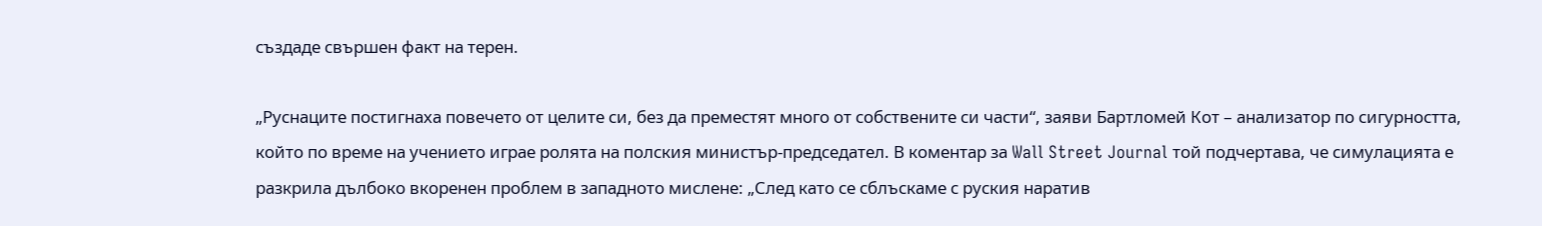създаде свършен факт на терен.

„Руснаците постигнаха повечето от целите си, без да преместят много от собствените си части“, заяви Бартломей Кот – анализатор по сигурността, който по време на учението играе ролята на полския министър-председател. В коментар за Wall Street Journal той подчертава, че симулацията е разкрила дълбоко вкоренен проблем в западното мислене: „След като се сблъскаме с руския наратив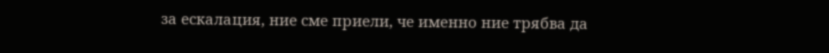за ескалация, ние сме приели, че именно ние трябва да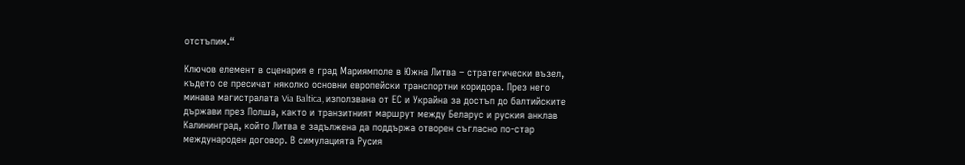отстъпим.“

Ключов елемент в сценария е град Мариямполе в Южна Литва – стратегически възел, където се пресичат няколко основни европейски транспортни коридора. През него минава магистралата Via Baltica, използвана от ЕС и Украйна за достъп до балтийските държави през Полша, както и транзитният маршрут между Беларус и руския анклав Калининград, който Литва е задължена да поддържа отворен съгласно по-стар международен договор. В симулацията Русия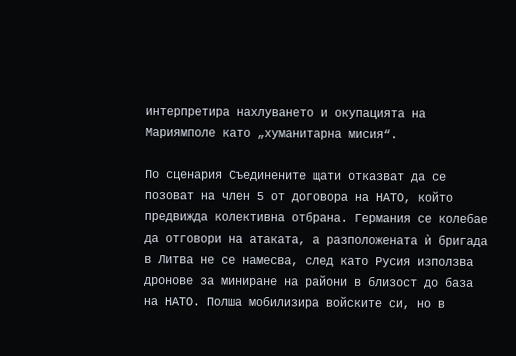интерпретира нахлуването и окупацията на Мариямполе като „хуманитарна мисия“.

По сценария Съединените щати отказват да се позоват на член 5 от договора на НАТО, който предвижда колективна отбрана. Германия се колебае да отговори на атаката, а разположената ѝ бригада в Литва не се намесва, след като Русия използва дронове за миниране на райони в близост до база на НАТО. Полша мобилизира войските си, но в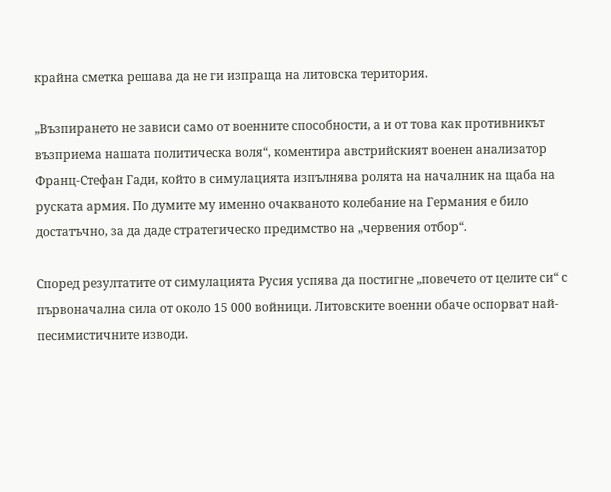крайна сметка решава да не ги изпраща на литовска територия.

„Възпирането не зависи само от военните способности, а и от това как противникът възприема нашата политическа воля“, коментира австрийският военен анализатор Франц-Стефан Гади, който в симулацията изпълнява ролята на началник на щаба на руската армия. По думите му именно очакваното колебание на Германия е било достатъчно, за да даде стратегическо предимство на „червения отбор“.

Според резултатите от симулацията Русия успява да постигне „повечето от целите си“ с първоначална сила от около 15 000 войници. Литовските военни обаче оспорват най-песимистичните изводи.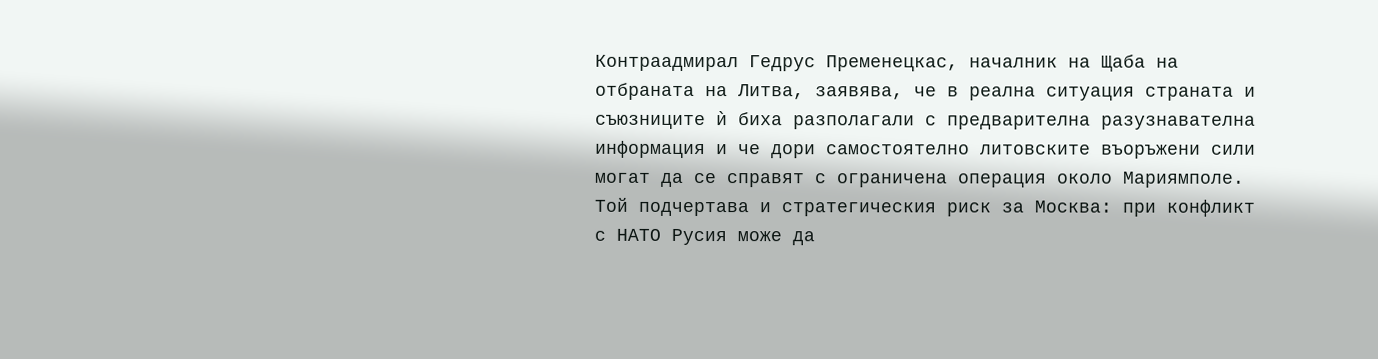Контраадмирал Гедрус Пременецкас, началник на Щаба на отбраната на Литва, заявява, че в реална ситуация страната и съюзниците ѝ биха разполагали с предварителна разузнавателна информация и че дори самостоятелно литовските въоръжени сили могат да се справят с ограничена операция около Мариямполе. Той подчертава и стратегическия риск за Москва: при конфликт с НАТО Русия може да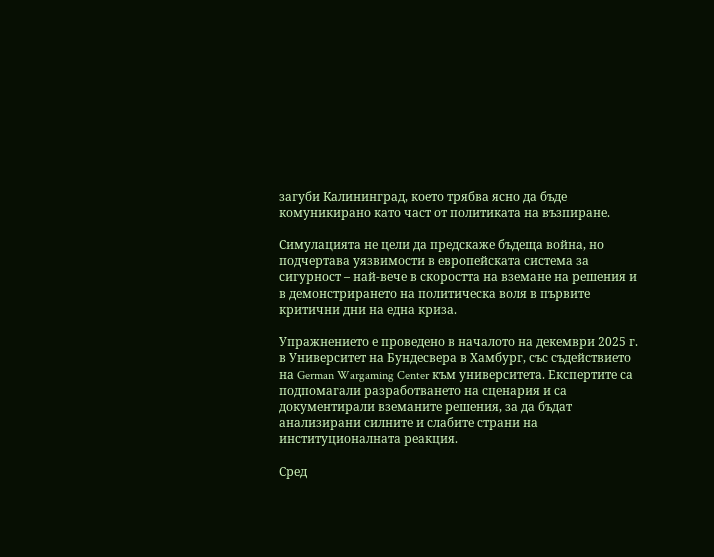загуби Калининград, което трябва ясно да бъде комуникирано като част от политиката на възпиране.

Симулацията не цели да предскаже бъдеща война, но подчертава уязвимости в европейската система за сигурност – най-вече в скоростта на вземане на решения и в демонстрирането на политическа воля в първите критични дни на една криза.

Упражнението е проведено в началото на декември 2025 г. в Университет на Бундесвера в Хамбург, със съдействието на German Wargaming Center към университета. Експертите са подпомагали разработването на сценария и са документирали вземаните решения, за да бъдат анализирани силните и слабите страни на институционалната реакция.

Сред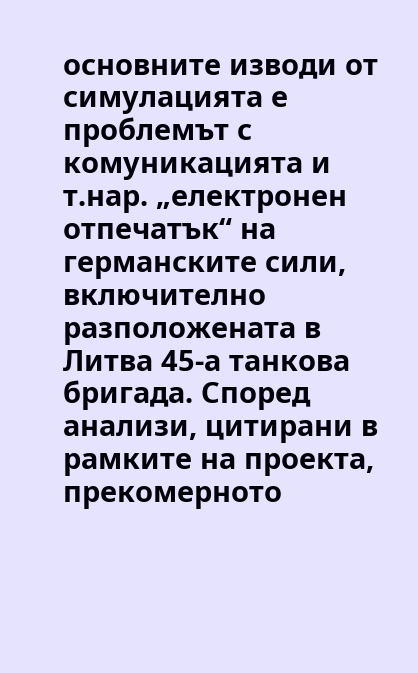основните изводи от симулацията е проблемът с комуникацията и т.нар. „електронен отпечатък“ на германските сили, включително разположената в Литва 45-а танкова бригада. Според анализи, цитирани в рамките на проекта, прекомерното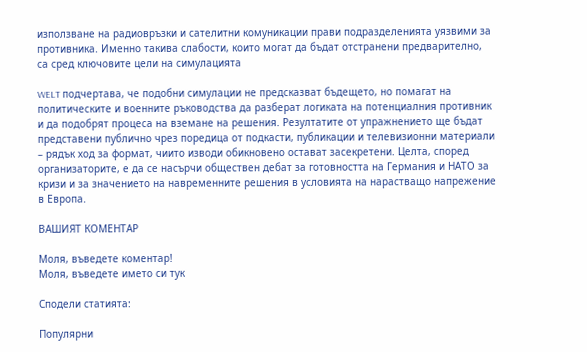използване на радиовръзки и сателитни комуникации прави подразделенията уязвими за противника. Именно такива слабости, които могат да бъдат отстранени предварително, са сред ключовите цели на симулацията

WELT подчертава, че подобни симулации не предсказват бъдещето, но помагат на политическите и военните ръководства да разберат логиката на потенциалния противник и да подобрят процеса на вземане на решения. Резултатите от упражнението ще бъдат представени публично чрез поредица от подкасти, публикации и телевизионни материали – рядък ход за формат, чиито изводи обикновено остават засекретени. Целта, според организаторите, е да се насърчи обществен дебат за готовността на Германия и НАТО за кризи и за значението на навременните решения в условията на нарастващо напрежение в Европа.

ВАШИЯТ КОМЕНТАР

Моля, въведете коментар!
Моля, въведете името си тук

Сподели статията:

Популярни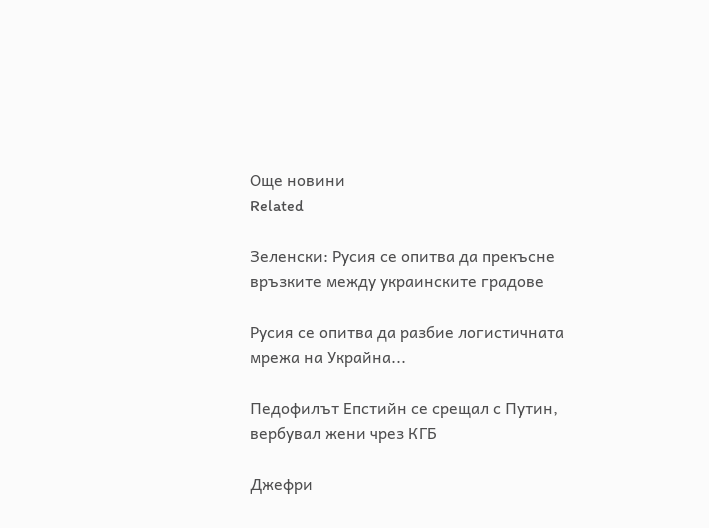Още новини
Related

Зеленски: Русия се опитва да прекъсне връзките между украинските градове

Русия се опитва да разбие логистичната мрежа на Украйна...

Педофилът Епстийн се срещал с Путин, вербувал жени чрез КГБ

Джефри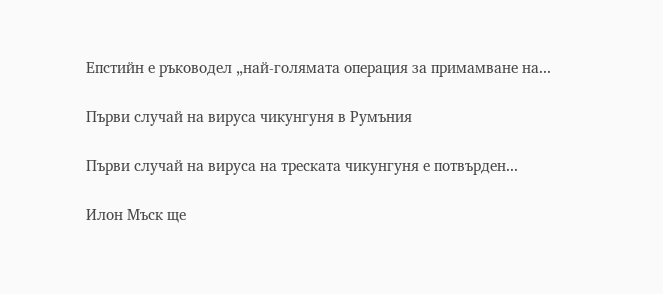Епстийн е ръководел „най-голямата операция за примамване на...

Първи случай на вируса чикунгуня в Румъния

Първи случай на вируса на треската чикунгуня е потвърден...

Илон Мъск ще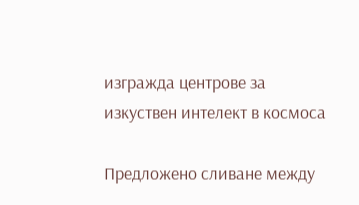изгражда центрове за изкуствен интелект в космоса

Предложено сливане между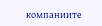компаниите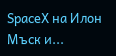SpaceX на Илон Мъск и...